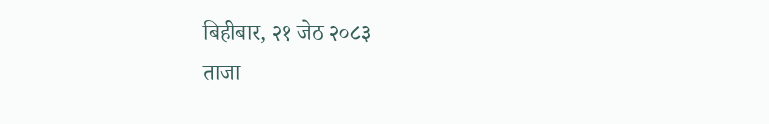बिहीबार, २१ जेठ २०८३
ताजा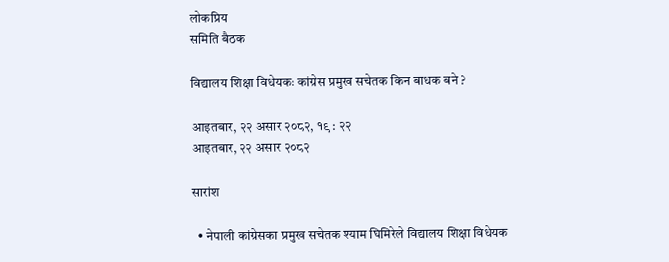लोकप्रिय
समिति बैठक

विद्यालय शिक्षा विधेयकः कांग्रेस प्रमुख सचेतक किन बाधक बने ?

आइतबार, २२ असार २०८२, १९ : २२
आइतबार, २२ असार २०८२

सारांश

  • नेपाली कांग्रेसका प्रमुख सचेतक श्याम घिमिरेले विद्यालय शिक्षा विधेयक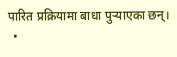पारित प्रक्रियामा बाधा पुर्‍याएका छन्।
  •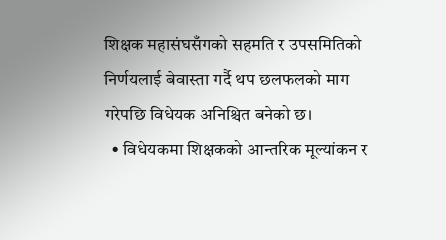शिक्षक महासंघसँगको सहमति र उपसमितिको निर्णयलाई बेवास्ता गर्दै थप छलफलको माग गरेपछि विधेयक अनिश्चित बनेको छ।
  • विधेयकमा शिक्षकको आन्तरिक मूल्यांकन र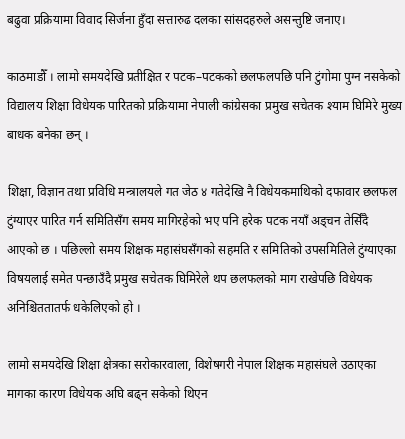बढुवा प्रक्रियामा विवाद सिर्जना हुँदा सत्तारुढ दलका सांसदहरुले असन्तुष्टि जनाए।

काठमाडौँ । लामो समयदेखि प्रतीक्षित र पटक–पटकको छलफलपछि पनि टुंगोमा पुग्न नसकेको विद्यालय शिक्षा विधेयक पारितको प्रक्रियामा नेपाली कांग्रेसका प्रमुख सचेतक श्याम घिमिरे मुख्य बाधक बनेका छन् ।

शिक्षा, विज्ञान तथा प्रविधि मन्त्रालयले गत जेठ ४ गतेदेखि नै विधेयकमाथिको दफावार छलफल टुंग्याएर पारित गर्न समितिसँग समय मागिरहेको भए पनि हरेक पटक नयाँ अड्चन तेर्सिँदै आएको छ । पछिल्लो समय शिक्षक महासंघसँगको सहमति र समितिको उपसमितिले टुंग्याएका विषयलाई समेत पन्छाउँदै प्रमुख सचेतक घिमिरेले थप छलफलको माग राखेपछि विधेयक अनिश्चिततातर्फ धकेलिएको हो ।

लामो समयदेखि शिक्षा क्षेत्रका सरोकारवाला, विशेषगरी नेपाल शिक्षक महासंघले उठाएका मागका कारण विधेयक अघि बढ्न सकेको थिएन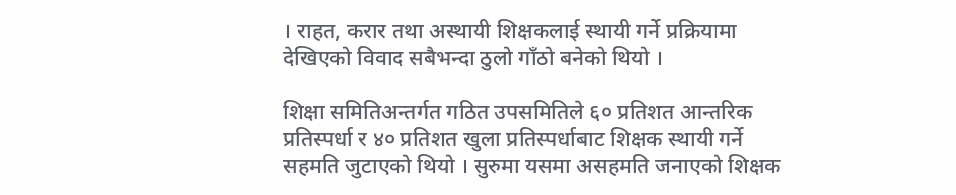। राहत, करार तथा अस्थायी शिक्षकलाई स्थायी गर्ने प्रक्रियामा देखिएको विवाद सबैभन्दा ठुलो गाँठो बनेको थियो ।

शिक्षा समितिअन्तर्गत गठित उपसमितिले ६० प्रतिशत आन्तरिक प्रतिस्पर्धा र ४० प्रतिशत खुला प्रतिस्पर्धाबाट शिक्षक स्थायी गर्ने सहमति जुटाएको थियो । सुरुमा यसमा असहमति जनाएको शिक्षक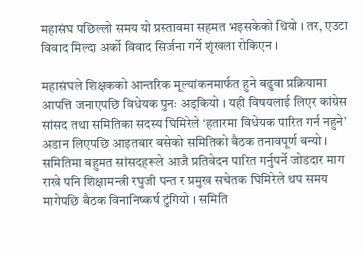महासंघ पछिल्लो समय यो प्रस्तावमा सहमत भइसकेको थियो । तर, एउटा विवाद मिल्दा अर्को विवाद सिर्जना गर्ने शृंखला रोकिएन ।

महासंघले शिक्षकको आन्तरिक मूल्यांकनमार्फत हुने बढुवा प्रक्रियामा आपत्ति जनाएपछि विधेयक पुनः अड्कियो । यही विषयलाई लिएर कांग्रेस सांसद तथा समितिका सदस्य घिमिरेले ‘हतारमा विधेयक पारित गर्न नहुने’ अडान लिएपछि आइतबार बसेको समितिको बैठक तनावपूर्ण बन्यो । समितिमा बहुमत सांसदहरूले आजै प्रतिवेदन पारित गर्नुपर्ने जोडदार माग राखे पनि शिक्षामन्त्री रघुजी पन्त र प्रमुख सचेतक घिमिरेले थप समय मागेपछि बैठक विनानिष्कर्ष टुंगियो । समिति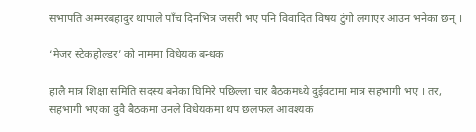सभापति अम्मरबहादुर थापाले पाँच दिनभित्र जसरी भए पनि विवादित विषय टुंगो लगाएर आउन भनेका छन् ।

‘मेजर स्टेकहोल्डर’ को नाममा विधेयक बन्धक

हालै मात्र शिक्षा समिति सदस्य बनेका घिमिरे पछिल्ला चार बैठकमध्ये दुईवटामा मात्र सहभागी भए । तर, सहभागी भएका दुवै बैठकमा उनले विधेयकमा थप छलफल आवश्यक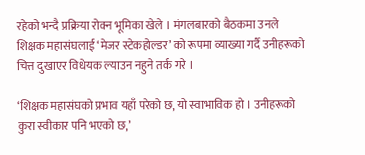रहेको भन्दै प्रक्रिया रोक्न भूमिका खेले । मंगलबारको बैठकमा उनले शिक्षक महासंघलाई ‘मेजर स्टेकहोल्डर’ को रूपमा व्याख्या गर्दै उनीहरूको चित्त दुखाएर विधेयक ल्याउन नहुने तर्क गरे ।

‘शिक्षक महासंघको प्रभाव यहाँ परेको छ, यो स्वाभाविक हो । उनीहरूको कुरा स्वीकार पनि भएको छ,’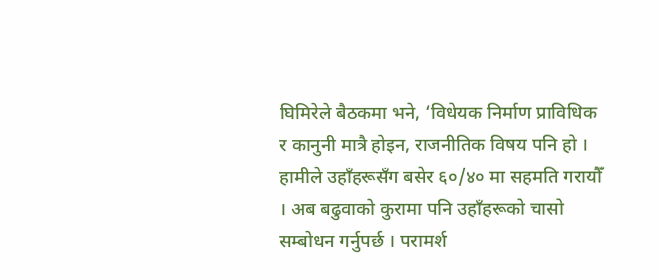घिमिरेले बैठकमा भने, ‘विधेयक निर्माण प्राविधिक र कानुनी मात्रै होइन, राजनीतिक विषय पनि हो । हामीले उहाँहरूसँग बसेर ६०/४० मा सहमति गरायौँ । अब बढुवाको कुरामा पनि उहाँहरूको चासो सम्बोधन गर्नुपर्छ । परामर्श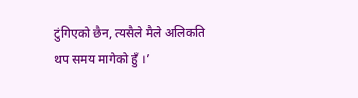टुंगिएको छैन, त्यसैले मैले अलिकति थप समय मागेको हुँ ।’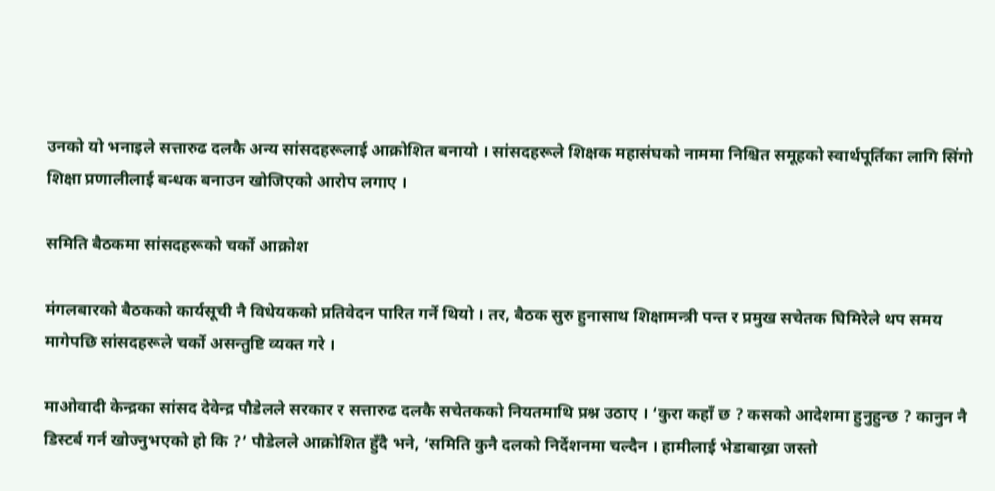उनको यो भनाइले सत्तारुढ दलकै अन्य सांसदहरूलाई आक्रोशित बनायो । सांसदहरूले शिक्षक महासंघको नाममा निश्चित समूहको स्वार्थपूर्तिका लागि सिंगो शिक्षा प्रणालीलाई बन्धक बनाउन खोजिएको आरोप लगाए ।

समिति बैठकमा सांसदहरूको चर्को आक्रोश

मंगलबारको बैठकको कार्यसूची नै विधेयकको प्रतिवेदन पारित गर्ने थियो । तर, बैठक सुरु हुनासाथ शिक्षामन्त्री पन्त र प्रमुख सचेतक घिमिरेले थप समय मागेपछि सांसदहरूले चर्को असन्तुष्टि व्यक्त गरे ।

माओवादी केन्द्रका सांसद देवेन्द्र पौडेलले सरकार र सत्तारुढ दलकै सचेतकको नियतमाथि प्रश्न उठाए । ‘कुरा कहाँ छ ? कसको आदेशमा हुनुहुन्छ ? कानुन नै डिस्टर्ब गर्न खोज्नुभएको हो कि ?’ पौडेलले आक्रोशित हुँदै भने, ‘समिति कुनै दलको निर्देशनमा चल्दैन । हामीलाई भेडाबाख्रा जस्तो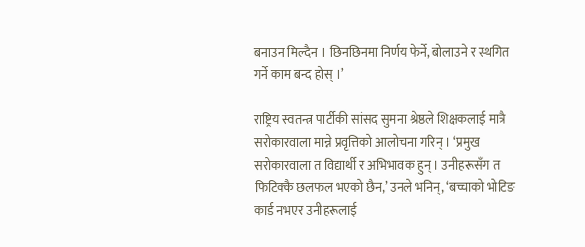बनाउन मिल्दैन । छिनछिनमा निर्णय फेर्ने, बोलाउने र स्थगित गर्ने काम बन्द होस् ।’

राष्ट्रिय स्वतन्त्र पार्टीकी सांसद सुमना श्रेष्ठले शिक्षकलाई मात्रै सरोकारवाला मान्ने प्रवृत्तिको आलोचना गरिन् । ‘प्रमुख सरोकारवाला त विद्यार्थी र अभिभावक हुन् । उनीहरूसँग त फिटिक्कै छलफल भएको छैन,’ उनले भनिन्, ‘बच्चाको भोटिङ कार्ड नभएर उनीहरूलाई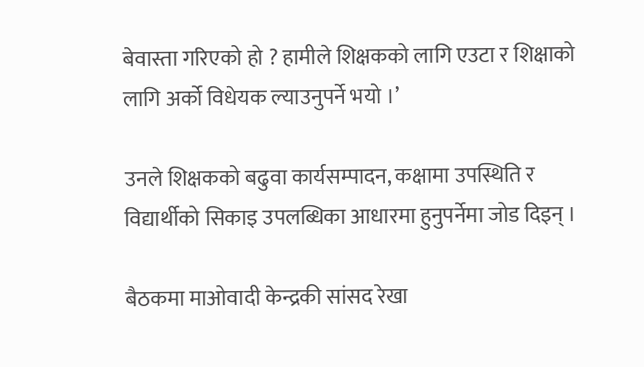बेवास्ता गरिएको हो ? हामीले शिक्षकको लागि एउटा र शिक्षाको लागि अर्को विधेयक ल्याउनुपर्ने भयो ।’

उनले शिक्षकको बढुवा कार्यसम्पादन, कक्षामा उपस्थिति र विद्यार्थीको सिकाइ उपलब्धिका आधारमा हुनुपर्नेमा जोड दिइन् ।

बैठकमा माओवादी केन्द्रकी सांसद रेखा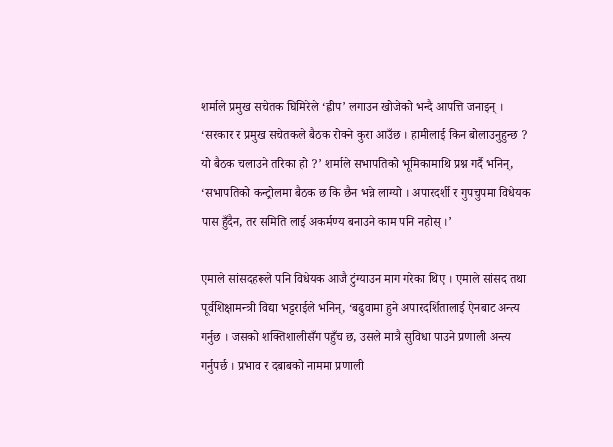शर्माले प्रमुख सचेतक घिमिरेले ‘ह्वीप’ लगाउन खोजेको भन्दै आपत्ति जनाइन् । ‘सरकार र प्रमुख सचेतकले बैठक रोक्ने कुरा आउँछ । हामीलाई किन बोलाउनुहुन्छ ? यो बैठक चलाउने तरिका हो ?’ शर्माले सभापतिको भूमिकामाथि प्रश्न गर्दै भनिन्, ‘सभापतिको कन्ट्रोलमा बैठक छ कि छैन भन्ने लाग्यो । अपारदर्शी र गुपचुपमा विधेयक पास हुँदैन, तर समिति लाई अकर्मण्य बनाउने काम पनि नहोस् ।’

एमाले सांसदहरूले पनि विधेयक आजै टुंग्याउन माग गरेका थिए । एमाले सांसद तथा पूर्वशिक्षामन्त्री विद्या भट्टराईले भनिन्, ‘बढुवामा हुने अपारदर्शितालाई ऐनबाट अन्त्य गर्नुछ । जसको शक्तिशालीसँग पहुँच छ, उसले मात्रै सुविधा पाउने प्रणाली अन्त्य गर्नुपर्छ । प्रभाव र दबाबको नाममा प्रणाली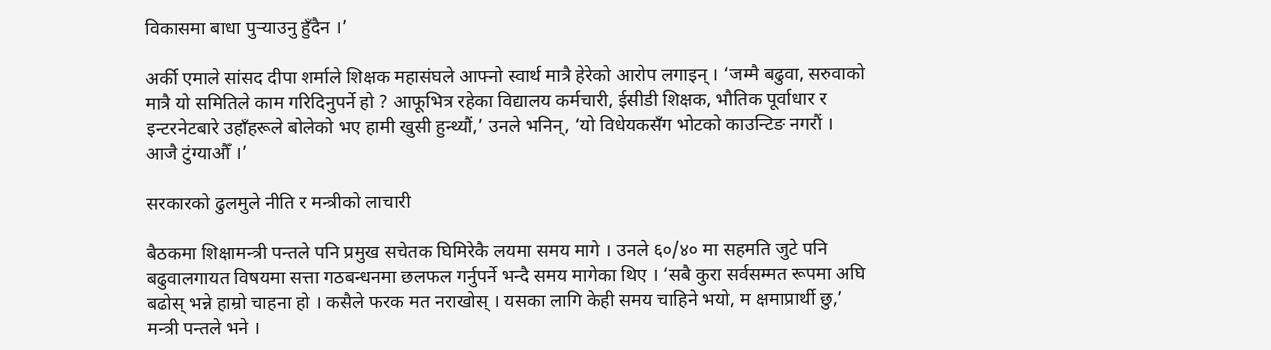विकासमा बाधा पुर्‍याउनु हुँदैन ।’

अर्की एमाले सांसद दीपा शर्माले शिक्षक महासंघले आफ्नो स्वार्थ मात्रै हेरेको आरोप लगाइन् । ‘जम्मै बढुवा, सरुवाको मात्रै यो समितिले काम गरिदिनुपर्ने हो ? आफूभित्र रहेका विद्यालय कर्मचारी, ईसीडी शिक्षक, भौतिक पूर्वाधार र इन्टरनेटबारे उहाँहरूले बोलेको भए हामी खुसी हुन्थ्यौं,’ उनले भनिन्, ‘यो विधेयकसँग भोटको काउन्टिङ नगरौं । आजै टुंग्याऔँ ।’

सरकारको ढुलमुले नीति र मन्त्रीको लाचारी

बैठकमा शिक्षामन्त्री पन्तले पनि प्रमुख सचेतक घिमिरेकै लयमा समय मागे । उनले ६०/४० मा सहमति जुटे पनि बढुवालगायत विषयमा सत्ता गठबन्धनमा छलफल गर्नुपर्ने भन्दै समय मागेका थिए । ‘सबै कुरा सर्वसम्मत रूपमा अघि बढोस् भन्ने हाम्रो चाहना हो । कसैले फरक मत नराखोस् । यसका लागि केही समय चाहिने भयो, म क्षमाप्रार्थी छु,’ मन्त्री पन्तले भने ।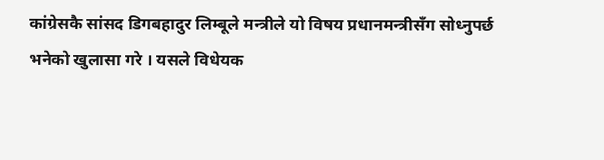कांग्रेसकै सांसद डिगबहादुर लिम्बूले मन्त्रीले यो विषय प्रधानमन्त्रीसँग सोध्नुपर्छ भनेको खुलासा गरे । यसले विधेयक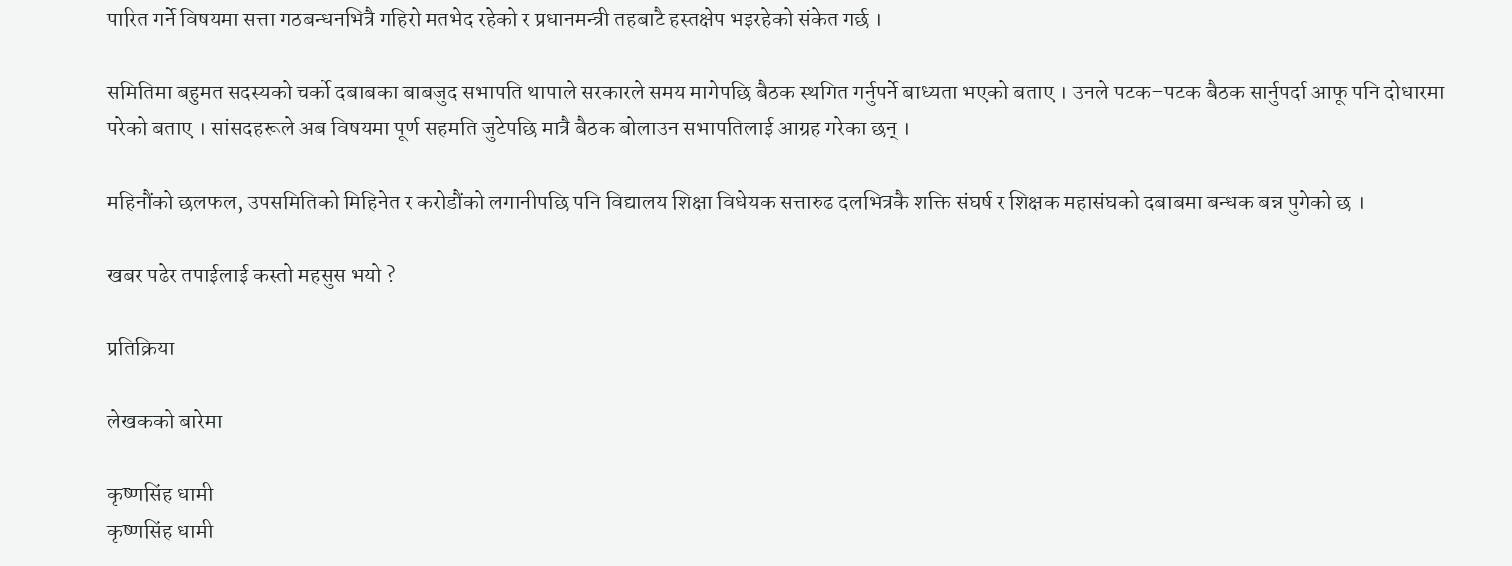पारित गर्ने विषयमा सत्ता गठबन्धनभित्रै गहिरो मतभेद रहेको र प्रधानमन्त्री तहबाटै हस्तक्षेप भइरहेको संकेत गर्छ ।

समितिमा बहुमत सदस्यको चर्को दबाबका बाबजुद सभापति थापाले सरकारले समय मागेपछि बैठक स्थगित गर्नुपर्ने बाध्यता भएको बताए । उनले पटक–पटक बैठक सार्नुपर्दा आफू पनि दोधारमा परेको बताए । सांसदहरूले अब विषयमा पूर्ण सहमति जुटेपछि मात्रै बैठक बोलाउन सभापतिलाई आग्रह गरेका छन् ।

महिनौंको छलफल, उपसमितिको मिहिनेत र करोडौंको लगानीपछि पनि विद्यालय शिक्षा विधेयक सत्तारुढ दलभित्रकै शक्ति संघर्ष र शिक्षक महासंघको दबाबमा बन्धक बन्न पुगेको छ ।

खबर पढेर तपाईलाई कस्तो महसुस भयो ?

प्रतिक्रिया

लेखकको बारेमा

कृष्णसिंह धामी
कृष्णसिंह धामी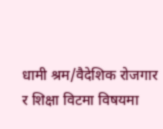धामी श्रम/वैदेशिक रोजगार र शिक्षा विटमा विषयमा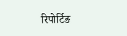रिपोर्टिङ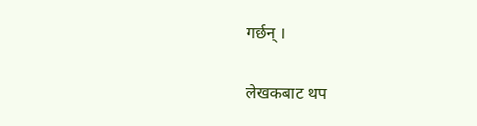गर्छन् ।

लेखकबाट थप